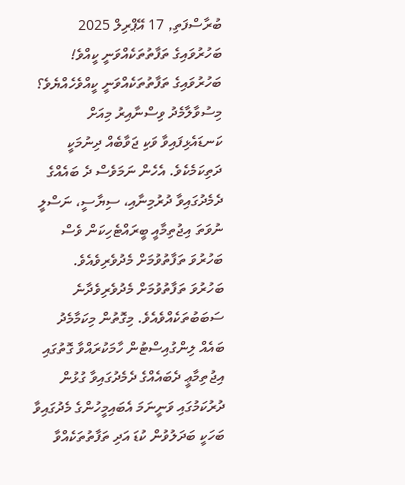ބުރާސްފަތި, 17 އޭޕްރިލް 2025
ބަހުރުވައިގެ ތަފާތުތަކެއްވަނީ ކީއްވެ!
ބަހުރުވައިގެ ތަފާތުތަކެއްވަނީ ކީއްވެހެއްޔެވެ؟ މިސުވާލާމެދު ވިސްނާއިރު މިއަށް ކަނޑައެޅިފައިވާ ވަކި ޖަވާބެއް ދިނުމަކީ ދަތިކަމެކެވެ. އެހެން ނަމަވެސް ދެ ބައެއްގެ ދެމެދުގައިވާ ދުރުމިނާއި، ސިޔާސީ، ނަސްލީ ނުވަތަ އިޖުތިމާއީ ބީރައްޓެހިކަން ވެސް ބަހުރުވަ ތަފާތުވުމަށް މެދުވެރިވެއެވެ.
ބަހުރުވަ ތަފާތުވުމަށް މެދުވެރިވެދާނެ ސަބަބުތަކެއްވެއެވެ. މިގޮތުން މިކަމާމެދު ބައެއް ލިންގުއިސްޓުން ހާމަކުރައްވާ ގޮތުގައި އިޖުތިމާޢީ ދެބައެއްގެ ދެމެދުގައިވާ ގުޅުން ދުރުކަމުގައި ވަނީނަމަ އެބައިމީހުންގެ މެދުގައިވާ ބަހަކީ ބަދަލުވުން ކުޑަ އަދި ތަފާތުތަކެއްވާ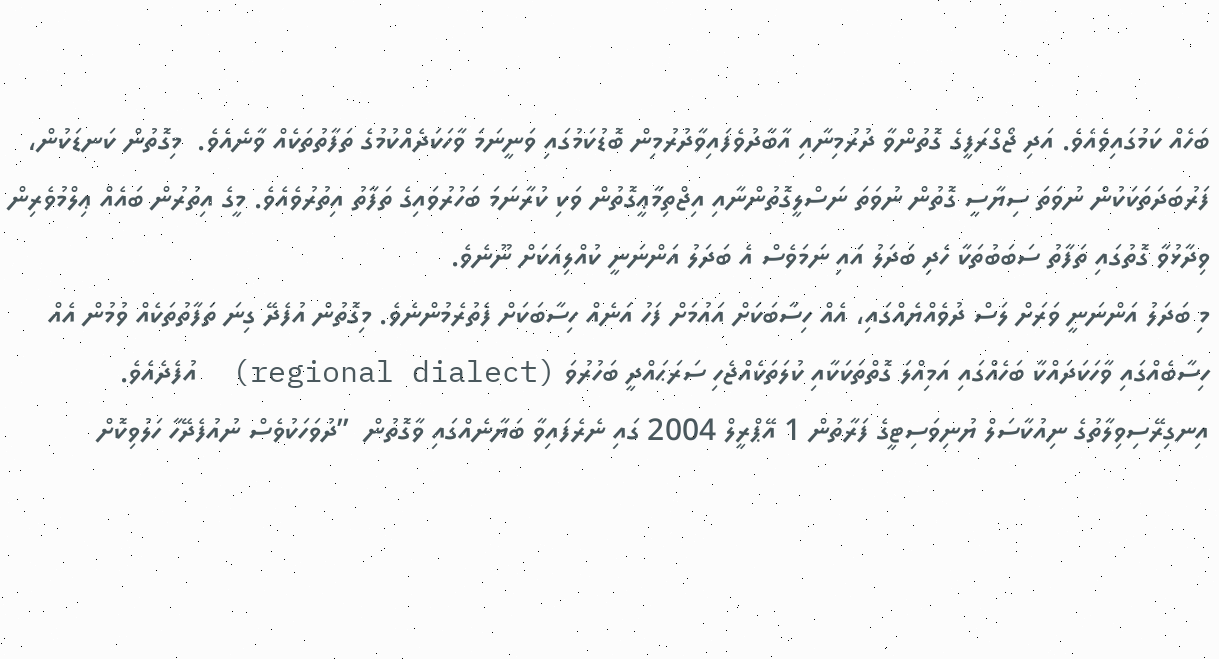ބަހެއް ކަމުގައިވެއެވެ. އަދި ޖޯގްރަފީގެ ގޮތުންވާ ދުރުމިނާއި އާބާދުވެފައިވާދުރުމިން ބޮޑުކަމުގައި ވަނީނަމަ ވާހަކަދެއްކުމުގެ ތަފާތުތަކެއް ވާނެއެވެ.  މިގޮތުން ކަނޑަކުން، ފަރުބަދަތަކަކުން ނުވަތަ ސިޔާސީ ގޮތުން ނުވަތަ ނަސްލީގޮތުންނާއި އިޖްތިމާޢީގޮތުން ވަކި ކުރާނަމަ ބަހުރުވައިގެ ތަފާތު އިތުރުވެއެވެ. މީގެ އިތުރުން ބައެއް ޢިލްމުވެރިން ވިދާޅުވާ ގޮތުގައި ތަފާތު ސަބަބުތަކާ ހެދި ބަދަލު އައި ނަމަވެސް އެ ބަދަލު އަންނަނީ ކުއްލިއަކަށް ނޫނެވެ.
މި ބަދަލު އަންނަނީ ވަރަށް ލަސް ދުވެއްޔެއްގައި، އެއް ހިސާބަކަށް އައުމަށް ފަހު އަނެއް ހިސާބަކަށް ފެތުރެމުންނެވެ. މިގޮތުން އުފެދޭ ގިނަ ތަފާތުތަކެއް ވުމުން އެއް ހިސާބެއްގައި ވާހަކަދައްކާ ބަހެއްގައި އަމިއްލަ ގޮތްތަކަކާއި ކުލަތަކެއްޖެހި ސަރަޙައްދީ ބަހުރުވަ (regional dialect)  އުފެދެއެވެ.
އިނގިރޭސިވިލާތުގެ ނިއުކާސަލް ޔުނިވަސިޓީގެ ފަރާތުން 1 އޭޕްރީލް 2004 ގައި ނެރެފައިވާ ބަޔާނެއްގައި ވާގޮތުން  ”ދުވަހަކުވެސް ނުއުފެދޭހާ ހަލުވިކޮށް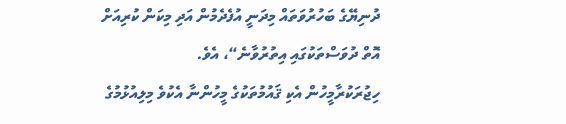ދުނިޔޭގެ ބަހުރުވަތައް މިދަނީ އުފެދެމުން އަދި މިކަން ކުރިއަށް އޮތް ދުވަސްތަކުގައި އިތުރުވާނެ“، އެވެ.
ހިޖުރަކުރާމީހުން އެކި ޤައުމުތަކުގެ މީހުންނާ އެކުވެ މިލިއުޅުމުގެ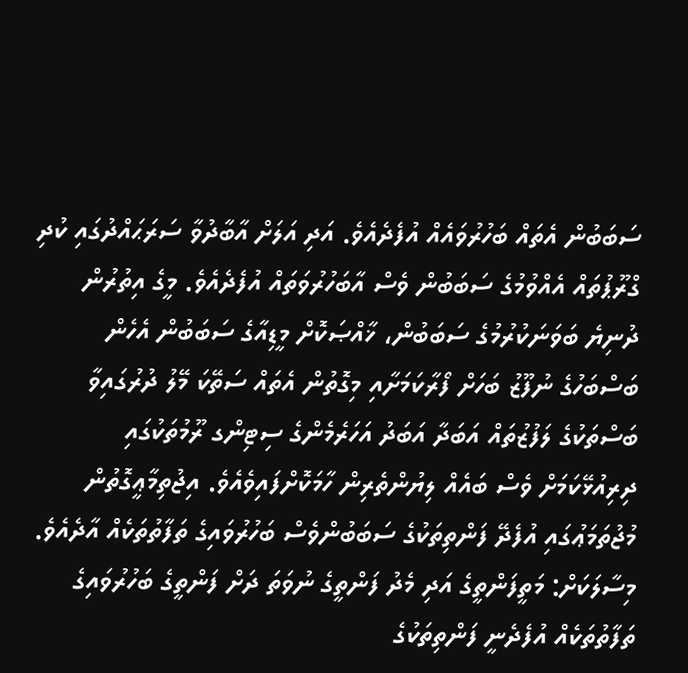ސަބަބުން އެތައް ބަހުރުވައެއް އުފެދެއެވެ. އަދި އަލަށް އާބާދުވާ ސަރަޙައްދުގައި ކުދި ގްރޫޕުތައް އެއްވުމުގެ ސަބަބުން ވެސް އާބަހުރުވަތައް އުފެދެއެވެ. މީގެ އިތުރުން ދުނިޔެ ބަވަނަކުރުމުގެ ސަބަބުން، ޚާއްޞަކޮށް މީޑިއާގެ ސަބަބުން އެހެން ބަސްބަހުގެ ނުފޫޒު ބަހަށް ފޯރާކަމަށާއި މިގޮތުން އެތައް ސަތޭކަ މޭލު ދުރުގައިވާ ބަސްތަކުގެ ލަފުޒުތައް އަބަދާ އަބަދު އަހަރެމެންގެ ސިޓިންގ ރޫމުތަކުގައި ދިރިއުޅޭކަމަށް ވެސް ބައެއް ލިޔުންތެރިން ހާމަކޮށްފައިވެއެވެ. އިޖުތިމާޢީގޮތުން މުޖުތަމަޢުގައި އުފެދޭ ފަންތިތަކުގެ ސަބަބުންވެސް ބަހުރުވައިގެ ތަފާތުތަކެއް އާދެއެވެ. މިސާލަކަށް: މަތީފަންތީގެ އަދި މެދު ފަންތީގެ ނުވަތަ ދަށް ފަންތީގެ ބަހުރުވައިގެ ތަފާތުތަކެއް އުފެދެނީ ފަންތިތަކުގެ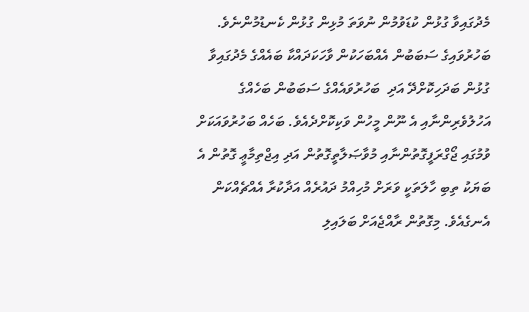މެދުގައިވާ ގުޅުން ކުޑަވުމުން ނުވަތަ މުޅިން ގުޅުން ކެނޑުމުންނެވެ.
ބަހުރުވައިގެ ސަބަބުން އެއްބަހަކުން ވާހަކަދައްކާ ބައެއްގެ މެދުގައިވާ ގުޅުން ބަދަހިކޮށްދޭ އަދި  ބަހުރުވައެއްގެ ސަބަބުން ބަހެއްގެ އަހުލުވެރިންނާއި އެ ނޫން މީހުން ވަކިކޮށްދެއެވެ. ބަހެއް ބަހުރުވައަކަށް ވުމުގައި ޖޯގްރަފީގޮތުންނާއި މުވާޞަލާތީގޮތުން އަދި އިޖްތިމާޢީ ގޮތުން އެ ބަޔަކު ތިބި ހާލަތަކީ ވަރަށް މުހިއްމު ދައުރެއް އަދާކުރާ އެއްޗެއްކަން އެނގެއެވެ. މިގޮތުން ރާއްޖެއަށް ބަލައިލި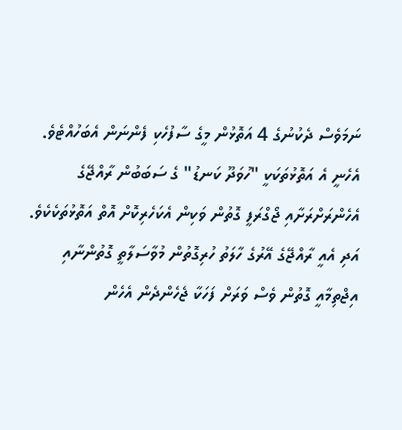ނަމަވެސް ދެކުނުގެ 4 އަތޮޅުން މީގެ ސާފުހެކި ފެންނަން އެބަހުއްޓެވެ. އެހެނީ އެ އަތޮޅުތަކަކީ "ހުވަދޫ ކަނޑު" ގެ ސަބަބުން ރާއްޖޭގެ އެހެންރަށްރަށާއި ޖޯގްރަފީ ގޮތުން ވަކިން އެކަހެރިކޮށް އޮތް އަތޮޅުތަކެކެވެ. އަދި އެއީ ރާއްޖޭގެ އޭރުގެ ހާލަތު ހުރިގޮތުން މުވާސަލާތީ ގޮތުންނާއި އިޖްތިމާއީ ގޮތުން ވެސް ވަރަށް ފަހަކާ ޖެހެންދެން އެހެން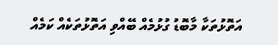އަތޮޅުތަކާ މާބޮޑު ގުޅުމެއް ބޭއްވި އަތޮޅުތަކެއް ކަމެއް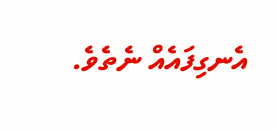އެނގިފައެއް ނެތެވެ.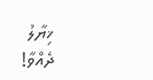ޚިޔާލު ދެއްވާ!